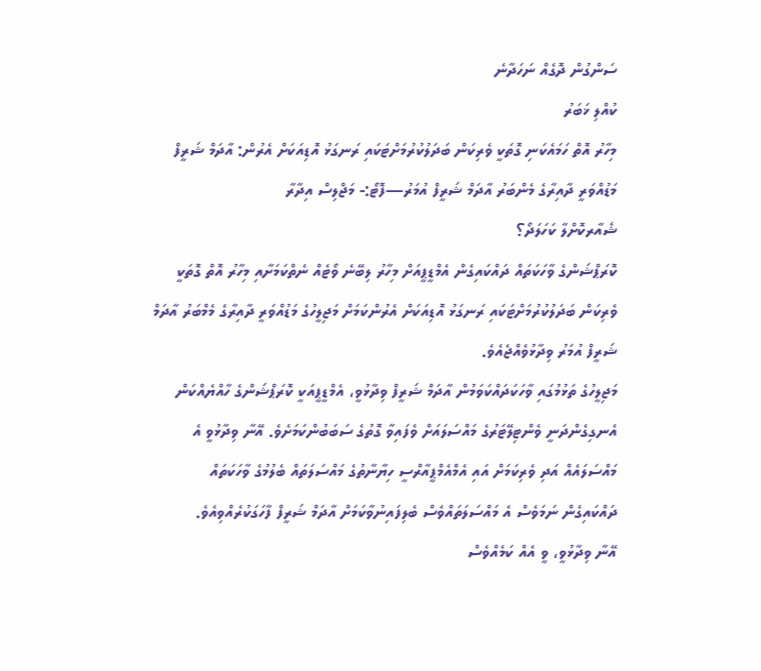ސަންގުން ދޮގެއް ނަހަދާނެ
ކުއްލި ޚަބަރު
މިހާރު އޮތް ހަމައެކަނި ގޮތަކީ ވެރިކަން ބަދަލުކުރުމަށްޓަކައި ރަނގަޅު އޮޑިއަކަށް އެރުން: އާދަމް ޝަރީފް
މަޑުއްވަރީ ދާއިރާގެ މެންބަރު އާދަމް ޝަރީފް އުމަރު—ފޮޓޯ:- މަޖްލިސް އިދާރާ
ޝެއާރކޮށްލާ ކަހަލަދޯ؟
ކޮރަޕްޝަންގެ ވާހަކަތައް ދައްކައިގެން އެމްޑީޕީއަށް މިހާރު ލިބޭނެ ވޯޓެއް ނެތްކަމަށާއި މިހާރު އޮތް ގޮތަކީ ވެރިކަން ބަދަލުކުރުމަށްޓަކައި ރަނގަޅު އޮޑިއަކަށް އެރުންކަމަށް މަޖިލީހުގެ މަޑުއްވަރީ ދާއިރާގެ މެމްބަރު އާދަމް ޝަރީފް އުމަރު ވިދާޅުވެއްޖެއެވެ.
މަޖިލީހުގެ ތަޅުމުގައި ވާހަކަދައްކަވަމުން އާދަމް ޝަރީފް ވިދާޅުވީ، އެމްޑީޕީއަކީ ކޮރަޕްޝަންގެ ހާއްޔެއްކަން އެނގިގެންދަނީ ވެންޓިލޭޓަރުގެ މައްސަލައަށް ވެފައިވާ ގޮތުގެ ސަބަބުންކަމަށެވެ. އޭނާ ވިދާޅުވީ އެ މައްސަލައެއް އަދި ވެރިކަމަށް އައި އެމްއެމްޕީއާރްސީ ހިޔާނާތުގެ މައްސަލަތައް ބެލުމުގެ ވާހަކަތައް ދައްކައިގެން ނަމަވެސް އެ މައްސަލަތައްވެސް ބެލިފައިނުވާކަމަށް އާދަމް ޝަރީފް ފާހަގަކުރެއްވިއެވެ.
އޭނާ ވިދާޅުވީ، ވީ އެއް ކަމެއްވެސް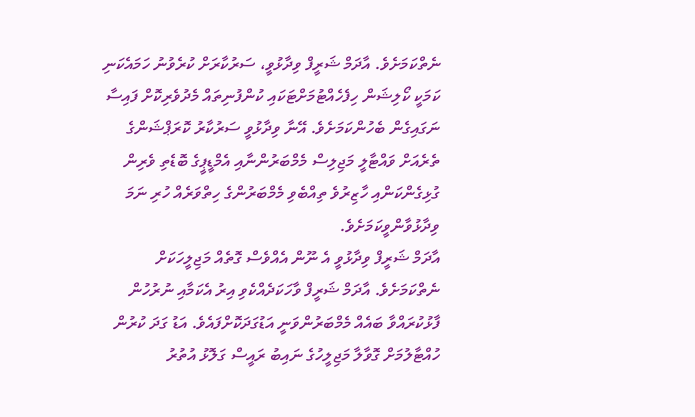ނެތްކަމަށެވެ. އާދަމް ޝަރީފް ވިދާޅުވީ، ސަރުކާރަށް ކުރެވުނު ހަމައެކަނި ކަމަކީ ކޯލިޝަން ހިފެހެއްޓުމަށްޓަކައި ކުންފުނިތައް މެދުވެރިކޮށް ފައިސާ ނަގައިގެން ބެހުންކަމަށެވެ. އޭނާ ވިދާޅުވީ ސަރުކާރު ކޮރަޕްޝަންގެ ތެރެއަށް ވައްޓާލީ މަޖިލިސް މެމްބަރުންނާއި އެމްޑީޕީގެ ބޮޑެތި ވެރިން ގުޅިގެންކަންއި ހާޒިރުވެ ތިއްބެވި މެމްބަރުންގެ ހިތްވަރެއް ހުރި ނަމަ ވިދާޅުވާންވީކަމަށެވެ.
އާދަމް ޝަރީފް ވިދާޅުވީ އެ ނޫން އެއްވެސް ގޮތެއް މަޖިލީހަކަށް ނެތްކަމަށެވެ. އާދަމް ޝަރީފް ވާހަކަދެއްކެވި އިރު އެކަމާއި ނުރުހުން ފާޅުކުރައްވާ ބައެއް މެމްބަރުންވަނީ އަޑުގަދަކޮށްފައެވެ. އަޑު ގަދަ ކުރުން ހުއްޓާލުމަށް ގޮވާލާ މަޖިލީހުގެ ނައިބު ރައީސް ގަލޮޅު އުތުރު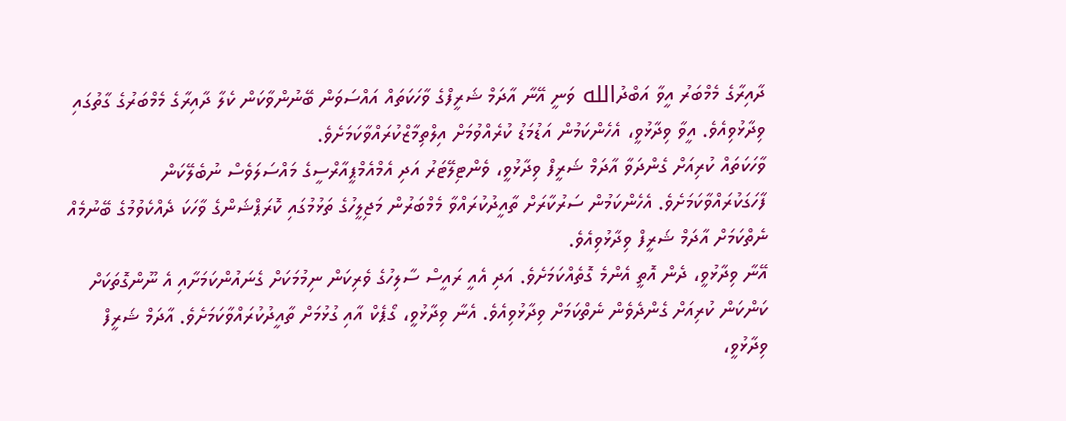ދާއިރާގެ މެމްބަރު އީވާ އަބްދުالله ވަނީ އޭނާ އާދަމް ޝަރީފްގެ ވާހަކަތައް އައްސަވަން ބޭނުންވާކަން ކެލާ ދާއިރާގެ މެމްބަރުގެ ގާތުގައި ވިދާޅުވިއެވެ. އީވާ ވިދާޅުވީ، އެހެންކަމުން އަޑުމަޑު ކުރެއްވުމަށް އިލްތިމާޒްކުރައްވާކަމަށެވެ.
ވާހަކަތައް ކުރިއަށް ގެންދަވާ އާދަމް ޝަރީފް ވިދާޅުވީ، ވެންޓިލޭޓަރު އަދި އެމްއެމްޕީއާރްސީގެ މައްސަލަވެސް ނުބެލޭކަން ފާހަގަކުރައްވާކަމަށެވެ. އެހެންކަމުން ސަރުކާރަށް ތާއީދުކުރައްވާ މެމްބަރުން މަޖިލީހުގެ ތަޅުމުގައި ކޮރަޕްޝަންގެ ވާހަކަ ދެއްކެވުމުގެ ބޭނުމެއް ނެތްކަމަށް އާދަމް ޝަރީފް ވިދާޅުވިއެވެ.
އޭނާ ވިދާޅުވީ، ދެން އޮތީ އެންމެ ގޮތެއްކަމަށެވެ. އަދި އެއީ ރައީސް ސާލިހުގެ ވެރިކަން ނިމުމަކަށް ގެނައުންކަމަށާއި އެ ނޫންގޮތަކަށް ކަންކަން ކުރިއަށް ގެންދެވެން ނެތްކަމަށް ވިދާޅުވިއެވެ. އެނާ ވިދާޅުވީ، ގޯޕެކް އާއި ގުޅުމަށް ތާއީދުކުރައްވާކަމަށެވެ. އާދަމް ޝަރީފް ވިދާޅުވީ،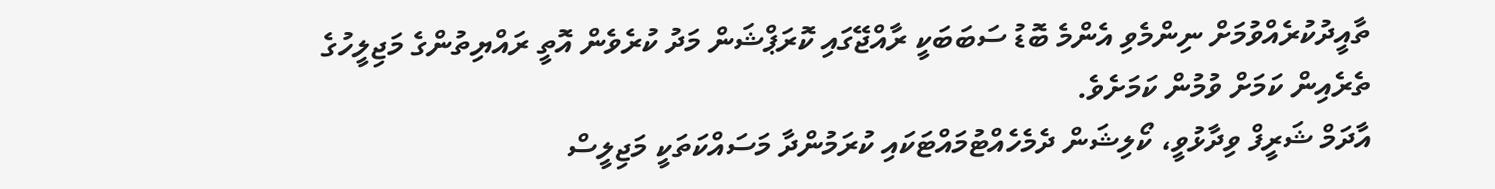ތާއީދުކުރެއްވުމަށް ނިންމެވި އެންމެ ބޮޑު ސަބަބަކީ ރާއްޖޭގައި ކޮރަޕްޝަން މަދު ކުރެވެން އޮތީ ރައްޔިތުންގެ މަޖިލީހުގެ ތެރެއިން ކަމަށް ވުމުން ކަމަށެވެ.
އާދަމް ޝަރީފް ވިދާޅުވީ، ކޯލިޝަން ދެމެހެއްޓުމައްޓަކައި ކުރަމުންދާ މަސައްކަތަކީ މަޖިލީސް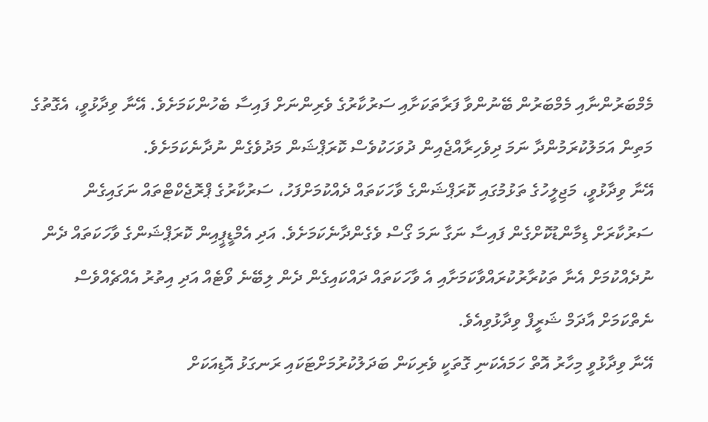މެމްބަރުންނާއި މެމްބަރުން ބޭނުންވާ ފަރާތަކަށާއި ސަރުކާރުގެ ވެރިންނަށް ފައިސާ ބެހުންކަމަށެވެ. އޭނާ ވިދާޅުވީ، އެގޮތުގެ މަތިން އަމަލުކުރަމުންދާ ނަމަ ދިވެހިރާއްޖެއިން ދުވަހަކުވެސް ކޮރަޕްޝަން މަދުވެގެން ނުދާނެކަމަށެވެ.
އޭނާ ވިދާޅުވީ، މަޖިލީހުގެ ތަޅުމުގައި ކޮރަޕްޝަންގެ ވާހަކަތައް ދެއްކުމަށްފަހު، ސަރުކާރުގެ ޕްރޮޖެކްޓްތައް ނަގައިގެން ސަރުކާރަށް ޑިމާންޑުކޮށްގެން ފައިސާ ނަގާ ނަމަ ގޯސް ވެގެންދާނެކަމަށެވެ. އަދި އެމްޑީޕީއިން ކޮރަޕްޝަންގެ ވާހަކަތައް ދެން ނުދެއްކުމަށް އެނާ ތަކުރާރުކުރައްވާކަމަށާއި އެ ވާހަކަތައް ދައްކައިގެން ދެން ލިބޭނެ ވޯޓެއް އަދި އިތުރު އެއްޗެއްވެސް ނެތްކަމަށް އާދަމް ޝަރީފް ވިދާޅުވިއެވެ.
އޭނާ ވިދާޅުވީ މިހާރު އޮތް ހަމައެކަނި ގޮތަކީ ވެރިކަން ބަދަލުކުރުމަށްޓަކައި ރަނގަޅު އޮޑިއަކަށް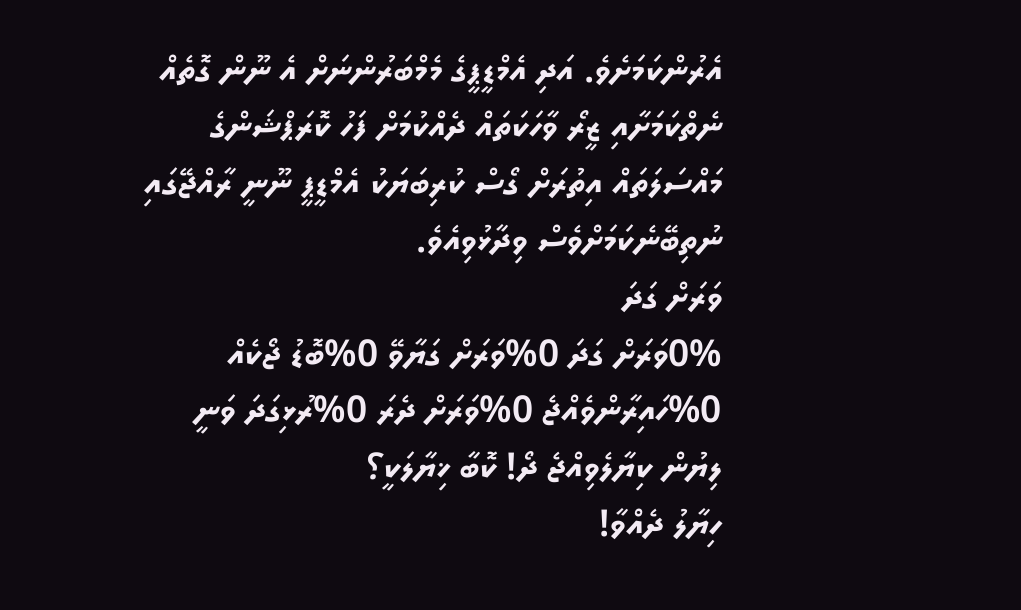އެރުންކަމަށެވެ. އަދި އެމްޑީޕީގެ މެމްބަރުންނަށް އެ ނޫން ގޮތެއް ނެތްކަމަށާއި ޒީރޯ ވާހަކަތައް ދެއްކުމަށް ފަހު ކޮރަޕްޝަންގެ މައްސަލަތައް އިތުރަށް ގޯސް ކުރިބަޔަކު އެމްޑީޕީ ނޫނީ ރާއްޖޭގައި ނުތިބޭނެކަމަށްވެސް ވިދާޅުވިއެވެ.
ވަރަށް ގަދަ
0%ވަރަށް ގަދަ 0%ވަރަށް ގަޔާވޭ 0%ބޮޑު ޖޯކެއް 0%ހައިރާންވެއްޖެ 0%ވަރަށް ދެރަ 0%ރުޅިގަދަ ވަނީ
ލިޔުން ކިޔާލެވިއްޖެ ދޯ! ކޮބާ ޚިޔާލަކީ؟
ހިޔާލު ދެއްވާ!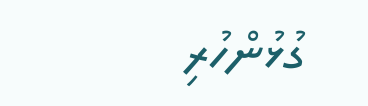ގުޅުންހުރި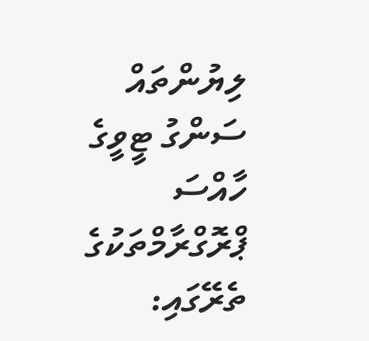ލިޔުންތައް
ސަންގު ޓީވީގެ ހާއްސަ ޕްރޮގްރާމްތަކުގެ ތެރޭގައި: